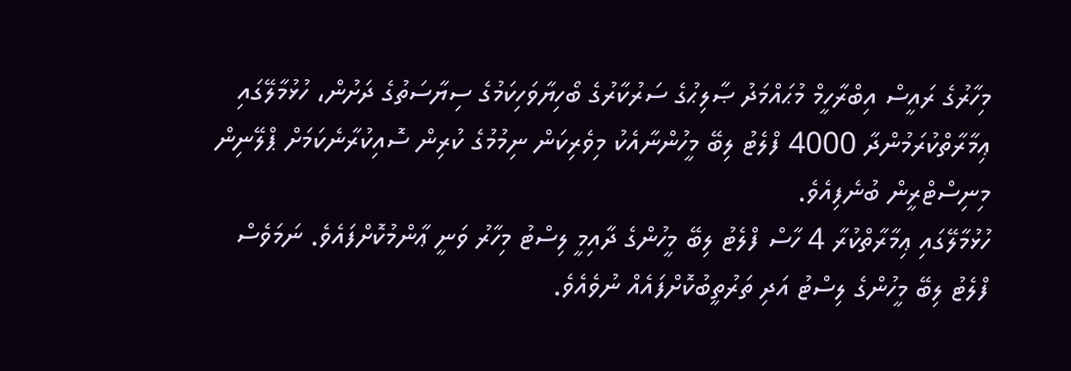މިހާރުގެ ރައީސް އިބްރާހީމް މުޙައްމަދު ޞާލިޙުގެ ސަރުކާރުގެ ބޯހިޔާވަހިކަމުގެ ސިޔާސަތުގެ ދަށުން، ހުޅުމާލޭގައި ޢިމާރާތްކުރަމުންދާ 4000 ފްލެޓު ލިބޭ މީހުންނާއެކު މިވެރިކަން ނިމުމުގެ ކުރިން ސޮއިކުރާނެކަމަށް ޕްލޭނިން މިނިސްޓްރީން ބުނެފިއެވެ.
ހުޅުމާލޭގައި ޢިމާރާތްކުރާ 4 ހާސް ފްލެޓު ލިބޭ މީހުންގެ ދާއިމީ ލިސްޓު މިހާރު ވަނީ ޢާންމުކޮށްފައެވެ. ނަމަވެސް ފްލެޓު ލިބޭ މީހުންގެ ލިސްޓު އަދި ތަރުތީބުކޮށްފައެއް ނުވެއެވެ.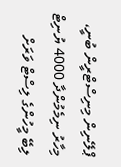ޕްލޭނިން މިނިސްޓްރީން ބުނީ، މިހާރު ނިމެމުންދާ 4000 ޔުނިޓް ލިބޭ މީހުންގެ ލިސްޓް ވަރަށް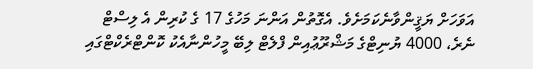އަވަހަށް ޔަޤީންވާނެކަމަށެވެ. އެގޮތުން އަންނަ މަހުގެ 17 ގެ ކުރިން އެ ލިސްޓް ނެރެ، 4000 ޔުނިޓްގެ މަޝްރޫޢުއިން ފްލެޓް ލިބޭ މީހުންނާއެކު ކޮންޓްރެކްޓްގައި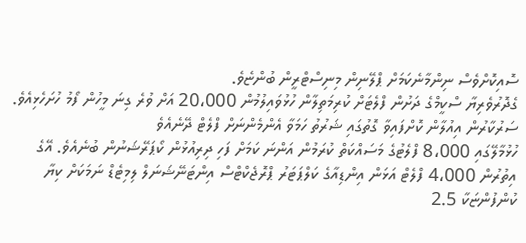ސޮއިކޮށްވެސް ނިންމާނެކަމަށް ޕްލޭނިން މިނިސްޓްރީން ބުންޏެވެ.
ގެދޮރުވެރިޔާ ސްކީމްގެ ދަށުން ފްލެޓަށް ކުރިމަތިލާން ހުޅުވައިލުމުން 20،000 އަށް ވުރެ ގިނަ މީހުން ފޯމު ހުށަހެޅިއެވެ. ސަރުކާރުން އިއުލާން ކޮށްފައިވާ ގޮތުގައި ޝަރުތު ހަމަވާ އެންމެންނަށް ފްލެޓް ދޭނެއެވެ
ހުޅުމާލޭގައި 8،000 ފްލެޓުގެ މަސައްކަތް ކުރަމުން އަންނަ ކަމަށް ފަހި ދިރިއުޅުން ކޯޕަރޭޝަނުން ބުނެއެވެ. އޭގެ އިތުރުން 4،000 ފްލެޓް އަޅަން އިންޑިއާގެ ކަލްޕަޓަރު ޕްރޮޖެކްޓްސް އިންޓަނޭޝަނަލް ލިމިޓެޑް ނަމަކަށް ކިޔާ ކުންފުންޏަކާ 2.5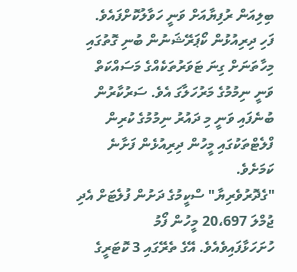ބިލިއަން ރުފިޔާއަށް ވަނީ ހަވާލުކޮށްފައެވެ.
ފަހި ދިރިއުޅުން ކޯޕަރޭޝަނުން ބުނި ގޮތުގައި މިހާތަނަށް ގިނަ ޓަވަރުތަކެއްގެ މަސައްކަތް ވަނީ ނިމުމުގެ މަރުހަލާގަ އެވެ. ސަރުކާރުން ބުނެފައި ވަނީ މި ދައުރު ނިމުމުގެ ކުރިން ފްލެޓްތަކުގައި މީހުން ދިރިއުޅެން ފަށާނެ ކަމަށެވެ.
"ގެދޮރުވެރިޔާ" ސްކީމުގެ ދަށުން ފުލެޓަށް އެދި ޖުމްލަ 20،697 މީހުން ފޯމު ހުށަހަޅާފައިވެއެވެ. އޭގެ ތެރޭގައި 3 ކޮޓަރީގެ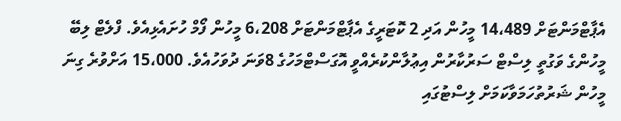އެޕާޓްމަންޓަށް 14،489 މީހުން އަދި 2 ކޮޓަރީގެ އެޕާޓްމަންޓަށް 6،208 މީހުން ފޯމް ހުށައެޅިއެވެ. ފްލެޓް ލިބޭ މީހުންގެ ވަގުތީ ލިސްޓް ސަރުކާރުން އިޢުލާންކުރެއްވީ އޮގަސްޓްމަހުގެ 8ވަނަ ދުވަހުއެވެ. 15،000 އަށްވުރެ ގިނަ މީހުން ޝަރުތުހަމަވާކަމަށް ލިސްޓުގައި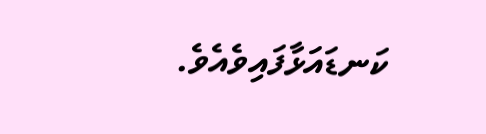ކަނޑައަޅާފައިވެއެވެ.